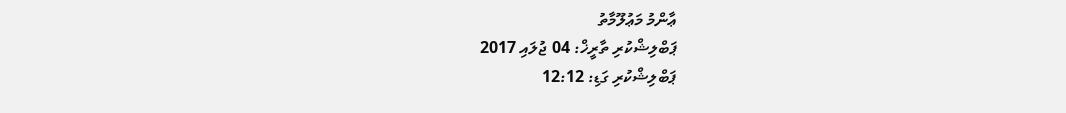ޢާންމު މަޢުލޫމާތު
ޕަބްލިޝްކުރި ތާރީޚް: 04 ޖުލައި 2017
ޕަބްލިޝްކުރި ގަޑި: 12:12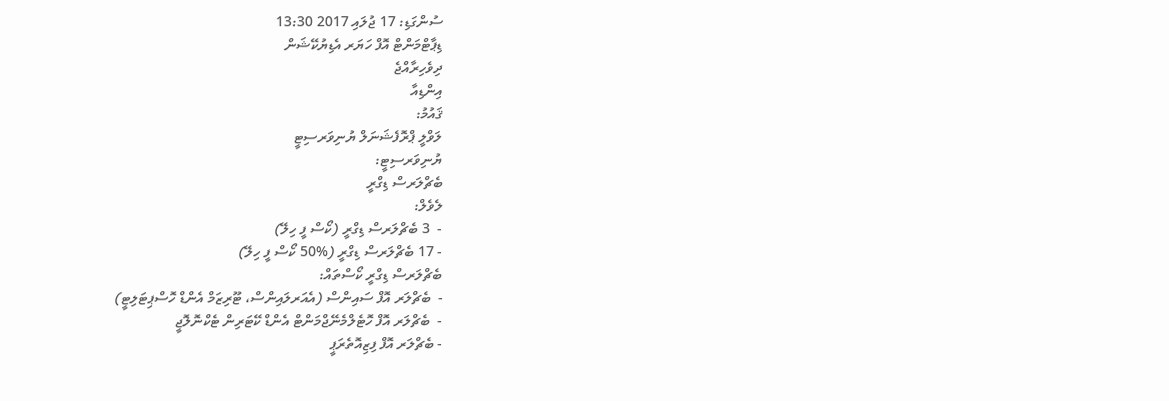ސުންގަޑި: 17 ޖުލައި 2017 13:30
ޑިޕާޓްމަންޓް އޮފް ހަޔަރ އެޑިޔުކޭޝަން
ދިވެހިރާއްޖެ
އިންޑިއާ
ޤައުމު:
ލަވްލީ ޕްރޮފެޝަނަލް ޔުނިވަރސިޓީ
ޔުނިވަރސިޓީ:
ބެޗްލަރސް ޑިގްރީ
ލެވެލް:
-  3 ބެޗްލަރސް ޑިގްރީ (ކޯސް ފީ ހިލޭ)
- 17 ބެޗްލަރސް ޑިގްރީ (%50 ކޯސް ފީ ހިލޭ)
ބެޗްލަރސް ޑިގްރީ ކޯސްތައް:
-  ބެޗްލަރ އޮފް ސައިންސް (އެއަރލައިންސް، ޓޫރިޒަމް އެންޑް ހޮސްޕިޓަލިޓީ)
-  ބެޗްލަރ އޮފް ހޮޓެލްމެނޭޖްމަންޓް އެންޑް ކޭޓަރިން ޓެކްނޮލޮޖީ
- ބެޗްލަރ އޮފް ފިޒިއޮތެރަޕީ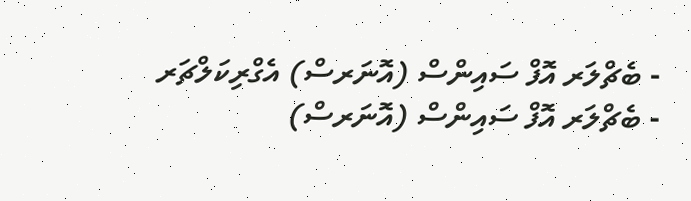- ބެޗްލަރ އޮފް ސައިންސް (އޮނަރސް) އެގްރިކަލްޗަރ
- ބެޗްލަރ އޮފް ސައިންސް (އޮނަރސް)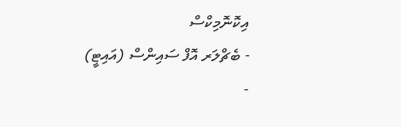އިކޮނޮމިކްސް
- ބެޗްލަރ އޮފް ސައިންސް (އައިޓީ)
-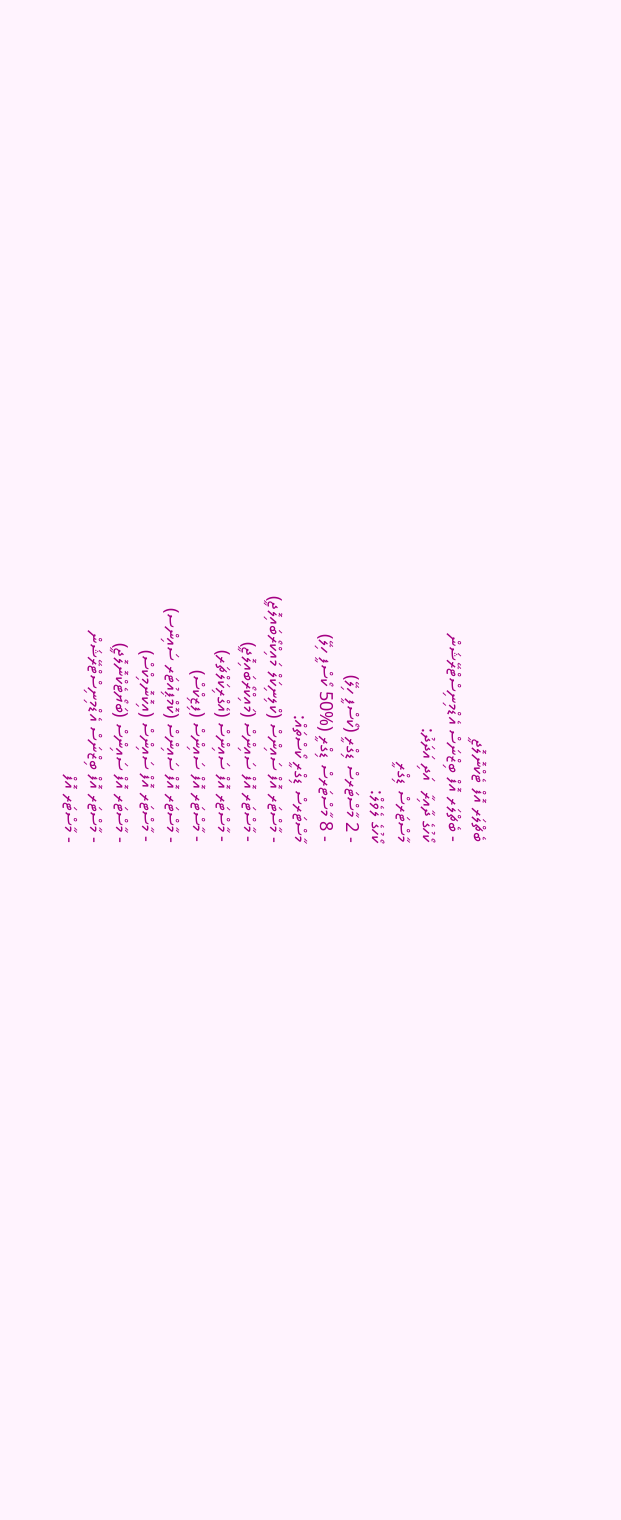ބެޗްލަރ އޮފް ޓެކްނޮލޮޖީ
- ބެޗްލަރ އޮފް ބިޒްނަސް އެޑްމިނިސްޓްރޭޝަން
ކޯހުގެ ދާއިރާ  އަދި އަދަދު:
މާސްޓަރސް ޑިގްރީ
ކޯހުގެ ލެވެލް:
- 2 މާސްޓަރސް ޑިގްރީ (ކޯސްފީ ހިލޭ)
- 8 މާސްޓަރސް ޑިގްރީ (%50 ކޯސްފީ ހިލޭ)
މާސްޓަރސް ޑިގްރީ ކޯސްތައް:
- މާސްޓަރ އޮފް ސައިންސް (ކްލިނިކަލް މައިކްރޯބައިލޮޖީ)
- މާސްޓަރ އޮފް ސައިންސް (މައިކްރޯބައިލޮޖީ)
- މާސްޓަރ އޮފް ސައިންސް (އެގްރިކަލްޗަރ)
- މާސްޓަރ އޮފް ސައިންސް (ފިޒިކްސް)
- މާސްޓަރ އޮފް ސައިންސް (ކޮމްޕިއުޓަރ ސައިންސ)
- މާސްޓަރ އޮފް ސައިންސް (އިކޮނޮމިކްސް)
- މާސްޓަރ އޮފް ސައިންސް (ބަޔޯޓެކްނޮލޮޖީ)
- މާސްޓަރ އޮފް ބިޒްނަސް އެޑްމިނިސްޓްރޭޝަން
- މާސްޓަރ އޮފް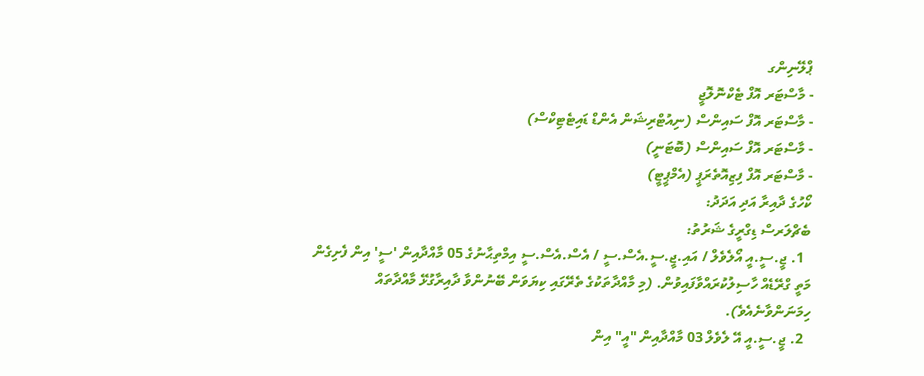ޕްލޭނިންގ
- މާސްޓަރ އޮފް ޓެކްނޮލޮޖީ
- މާސްޓަރ އޮފް ސައިންސް (ނިއުޓްރިޝަން އެންޑް ޑައިޓެޓިކްސް)
- މާސްޓަރ އޮފް ސައިންސް (ބޮޓަނީ)
- މާސްޓަރ އޮފް ފިޒިއޮތެރަޕީ (އެމްޕީޓީ)
ކޯހުގެ ދާއިރާ އަދި އަދަދު:
ބެޗްލަރސް ޑިގްރީގެ ޝަރުތު:
  1. ޖީ.ސީ.އީ އޯލެވެލް / އައި.ޖީ.ސީ.އެސް.ސީ / އެސް.އެސް.ސީ އިމްތިޙާނުގެ 05 މާއްދާއިން 'ސީ' އިން ފެށިގެން މަތީ ގްރޭޑެއް ހާސިލުކުރައްވާފައިވުން. (މި މާއްދާތަކުގެ ތެރޭގައި ކިޔަވަން ބޭނުންވާ ދާއިރާގުޅޭ މާއްދާތައް ހިމަނަންވާނެއެވެ).
  2. ޖީ.ސީ.އީ އޭ ލެވެލް 03 މާއްދާއިން "އީ" އިން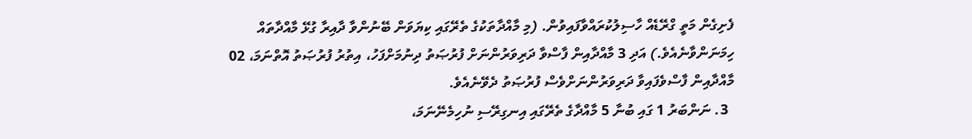ފެށިގެން މަތީ ގްރޭޑެއް ހާސިލުކުރައްވާފައިވުން. (މި މާއްދާތަކުގެ ތެރޭގައި ކިޔަވަން ބޭނުންވާ ދާއިރާ ގުޅޭ މާއްދާތައް ހިމަނަންވާނެއެވެ.) އަދި 3 މާއްދާއިން ފާސްވާ ދަރިވަރުންނަށް ފުރުޞަތު ދިނުމަށްފަހު، އިތުރު ފުރުޞަތު އޮތްނަމަ، 02 މާއްދާއިން ފާސްވެފައިވާ ދަރިވަރުންނަށްވެސް ފުރުޞަތު ދެވޭނެއެވެ.
  3. ނަންބަރު 1 ގައި ބުނާ 5 މާއްދާގެ ތެރޭގައި އިނގިރޭސި ނުހިމެނޭނަމަ،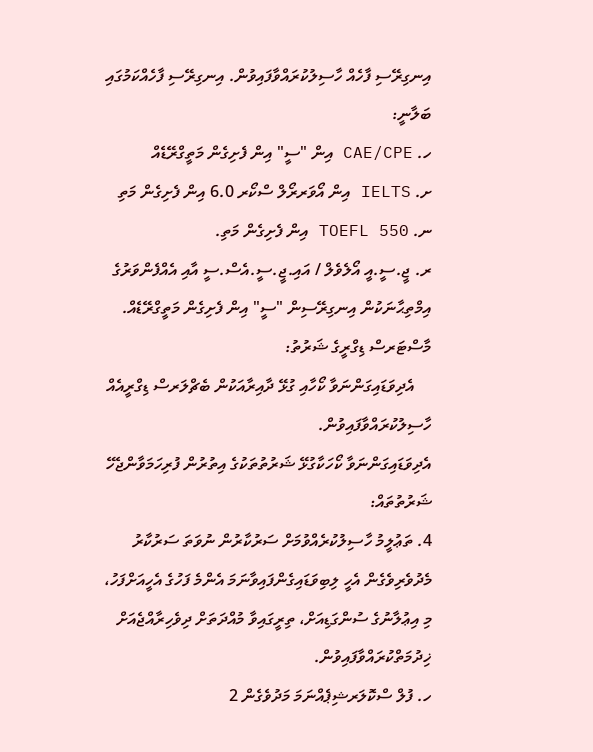އިނގިރޭސި ފާހެއް ހާސިލުކުރައްވާފައިވުން. އިނގިރޭސި ފާހެއްކަމުގައި ބަލާނީ:
ހ. CAE/CPE އިން "ސީ" އިން ފެށިގެން މަތީގްރޭޑެއް
ށ. IELTS އިން އޯވަރރޯލް ސްކޯރ 6.0 އިން ފެށިގެން މަތި
ނ. TOEFL 550 އިން ފެށިގެން މަތި.
ރ. ޖީ.ސީ.އީ އޯލެވެލް / އައި.ޖީ.ސީ.އެސް.ސީ އާއި އެއްފެންވަރުގެ އިމްތިޙާނަކުން އިނގިރޭސިން "ސީ" އިން ފެށިގެން މަތީގްރޭޑެއް.
މާސްޓަރސް ޑިގްރީގެ ޝަރުތު:
    އެދިވަޑައިގަންނަވާ ކޯހާއި ގުޅޭ ދާއިރާއަކުން ބެޗްލަރސް ޑިގްރީއެއް  ހާސިލުކުރައްވާފައިވުން.
އެދިވަޑައިގަންނަވާ ކޯހަކާގުޅޭ ޝަރުތުތަކުގެ އިތުރުން ފުރިހަމަވާންޖެހޭ ޝަރުތުތައް:
4. ތަޢުލީމު ހާސިލުކުރެއްވުމަށް ސަރުކާރުން ނުވަތަ ސަރުކާރު މެދުވެރިވެގެން އެހީ ލިބިވަޑައިގެންފައިވާނަމަ އެންމެ ފަހުގެ އެހީއަށްފަހު،  މި އިޢުލާނުގެ ސުންގަޑިއަށް، ތިރީގައިވާ މުއްދަތަށް ދިވެހިރާއްޖެއަށް ޚިދުމަތްކުރައްވާފައިވުން.
ހ. ފުލް ސްކޮލަރޝިޕެއްނަމަ މަދުވެގެން 2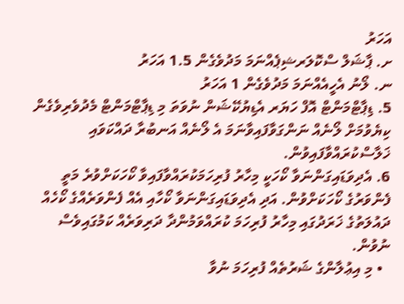އަހަރު
ށ. ޕާޝަލް ސްކޮލަރޝިޕެއްނަމަ މަދުވެގެން 1.5 އަހަރު
ނ. ލޯނު އެހީއެއްނަމަ މަދުވެގެން 1 އަހަރު
5. ޑިޕާޓްމަންޓް އޮފް ހަޔަރ އެޑިޔުކޭޝަން ނުވަތަ މި ޑިޕާޓްމަންޓް މެދުވެރިވެގެން ކިޔެވުމަށް ލޯނެއް ނަންގަވާފައިވާނަމަ އެ ލޯނެއް އަނބުރާ ދައްކަވައި  ޚަލާސްކުރައްވާފައިވުން.
6. އެދިވަޑައިގަންނަވާ ކޯހަކީ މިހާރު ފުރިހަމަކުރައްވާފައިވާ ކޯހަކަށްވުރެ މަތީ ފެންވަރުގެ ކޯހަކަށްވުން. އަދި އެދިވަޑައިގަންނަވާ ކޯހާއި އެއް ފެންވަރެއްގެ ކޯހެއް ދައުލަތުގެ ޚަރަދުގައި މިހާރު ފުރިހަމަ ކުރައްވަމުންދާ ދަރިވަރެއް ކަމުގައިވެސް ނުވުން.
  • މި އިޢުލާންގެ ޝަރުތެއް ފުރިހަމަ ނުވާ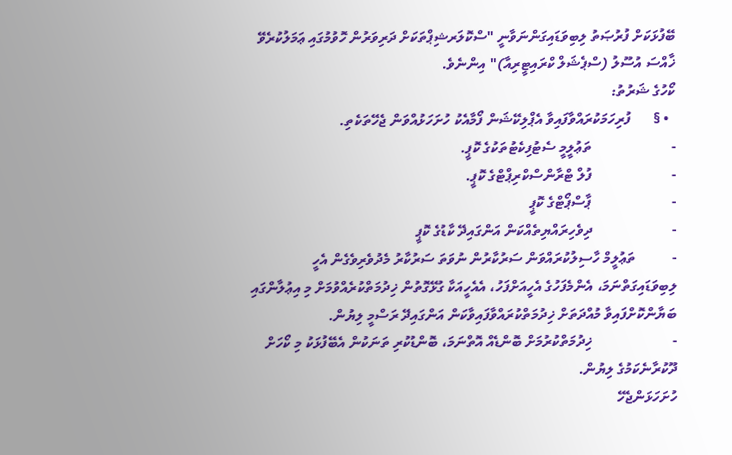ބޭފުޅަކަށް ފުރުޞަތު ލިބިވަޑައިގަންނަވާނީ "ސްކޮލަރޝިޕްތަކަށް ދަރިވަރުން ހޮވުމުގައި ޢަމަލުކުރެވޭ ޚާއްސަ އުސޫލު (ސްޕެޝަލް ކްރައިޓީރިއާ)" އިންނެވެ.
ކޯހުގެ ޝަރުތު:
  • §      ފުރިހަމަކުރައްވާފައިވާ އެޕްލިކޭޝަން ފޯމާއެކު ހުށަހަޅުއްވަން ޖެހޭތަކެތި.
-                      ތަޢުލީމީ ސެޓުފިކެޓުތަކުގެ ކޮޕީ.
-                      ފުލް ޓްރާންސްކްރިޕްޓްގެ ކޮޕީ.
-                      ޕާސްޕޯޓްގެ ކޮޕީ
-                      ދިވެހިރައްޔިތެއްކަން އަންގައިދޭ ކާޑުގެ ކޮޕީ
-          ތަޢުލީމް ހާސިލުކުރައްވަން ސަރުކާރުން ނުވަތަ ސަރުކާރު މެދުވެރިވެގެން އެހީ ލިބިވަޑައިގަތްނަމަ، އެންމެފަހުގެ އެހީއަށްފަހު، އެއެހީއަކާ ގުޅޭގޮތުން ޚިދުމަތްކުރެއްވުމަށް މި އިޢުލާންގައި ބަޔާންކޮށްފައިވާ މުއްދަތަށް ޚިދުމަތްކުރައްވާފައިވާކަން އަންގައިދޭ ރަސްމީ ލިޔުން.
-                      ޚިދުމަތްކުރުމަށް ބޮންޑެއް އޮތްނަމަ، ބޮންޑުކުރި ތަނަކުން އެބޭފުޅަކު މި ކޯހަށް ދޫކުރާނެކަމުގެ ލިޔުން.
ހުށަހަޅަންޖެހޭ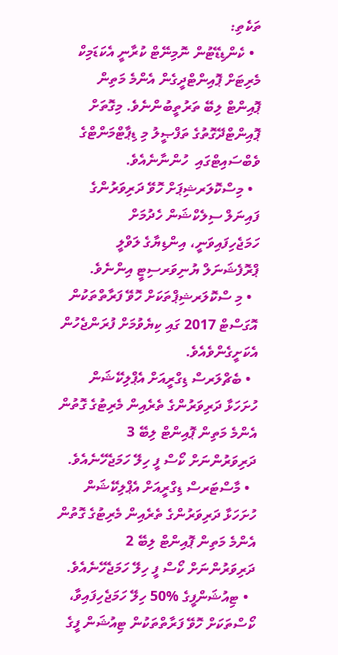ތަކެތި:
  • ކެންޑިޑޭޓުން ނޮމިނޭޓް ކުރާނީ އެކަޑަމިކް މެރިޓަށް ޕޮއިންޓްދީގެން އެންމެ މަތިން ޕޮއިންޓް ލިބޭ ތަރުތީބުންނެވެ. މިގޮތަށް ޕޮއިންޓްދޭގޮތުގެ ތަފްޞީލު މި ޑިޕާޓްމަންޓްގެ ވެބްސައިޓްގައި  ހުންނާނެއެވެ.
  • މިސްކޮލަރޝިޕަށް ހޮވޭ ދަރިވަރުންގެ ފައިނަލް ސިލެކްޝަން ހެދުމަށް ހަމަޖެހިފައިވަނީ، އިންޑިޔާގެ ލަވްލީ ޕްރޮފެޝަނަލް ޔުނިވަރސިޓީ އިންނެވެ.
  • މި ސްކޮލަރޝިޕްތަކަށް ހޮވޭ ފަރާތްތަކުން އޮގަސްޓް 2017 ގައި ކިޔެވުމަށް ފުރަންޖެހުން އެކަށީގެންވެއެވެ.
  • ބެޗްލަރސް ޑިގްރީއަށް އެޕްލިކޭޝަން ހުށަހަޅާ ދަރިވަރުންގެ ތެރެއިން މެރިޓުގެ ގޮތުން އެންމެ މަތިން ޕޮއިންޓް ލިބޭ 3 ދަރިވަރުންނަށް ކޯސް ފީ ހިލޭ ހަމަޖެހޭނެއެވެ.
  • މާސްޓަރސް ޑިގްރީއަށް އެޕްލިކޭޝަން ހުށަހަޅާ ދަރިވަރުންގެ ތެރެއިން މެރިޓުގެ ގޮތުން އެންމެ މަތިން ޕޮއިންޓް ލިބޭ 2 ދަރިވަރުންނަށް ކޯސް ފީ ހިލޭ ހަމަޖެހޭނެއެވެ.
  • ޓިއުޝަންފީގެ %50 ހިލޭ ހަމަޖެހިފައިވާ، ކޯސްތަކަށް ހޮވޭ ފަރާތްތަކުން ޓިއުޝަން ފީގެ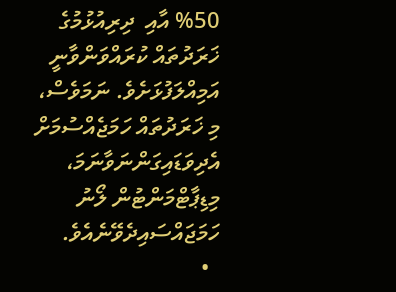%50 އާއި  ދިރިއުޅުމުގެ ޚަރަދުތައް ކުރައްވަންވާނީ އަމިއްލަފުޅަށެވެ. ނަމަވެސް، މި ޚަރަދުތައް ހަމަޖެއްސުމަށް އެދިވަޑައިގަންނަވާނަމަ، މިޑިޕާޓްމަންޓުން ލޯނު ހަމަޖައްސައިދެވޭނެއެވެ.
  •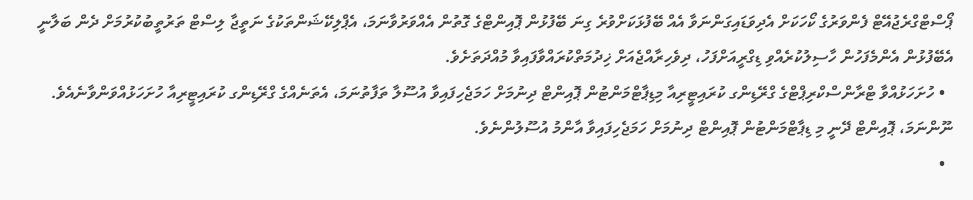ޕޯސްޓްގްރެޖުއޭޓް ފެންވަރުގެ ކޯހަކަށް އެދިވަޑައިގަންނަވާ އެއް ބޭފުޅަކަށްވުރެ ގިނަ ބޭފުޅުން ޕޮއިންޓްގެ ގޮތުން އެއްވަރުވާނަމަ، އެޕްލިކޭޝަންތަކުގެ ނަތީޖާ ލިސްޓް ތަރުތީބުކުރުމަށް ދެން ބަލާނީ އެބޭފުޅުން އެންމެފަހުން ހާސިލުކުރެއްވި ޑިގްރީއަށްފަހު، ދިވެހިރާއްޖެއަށް ޚިދުމަތްކުރައްވާފައިވާ މުއްދަތަށެވެ.
  • ހުށަހަޅުއްވާ ޓްރާންސްކްރިޕްޓްގެ ގްރޭޑިންގ ކުރައިޓީރިއާ މިޑިޕާޓްމަންޓުން ޕޮއިންޓް ދިނުމަށް ހަމަޖެހިފައިވާ އުސޫލާ ތަފާތުނަމަ، އެތަނެއްގެ ގްރޭޑިންގ ކުރައިޓީރިއާ ހުށަހަޅުއްވަންވާނެއެވެ. ނޫންނަމަ، ޕޮއިންޓް ދޭނީ މި ޑިޕާޓްމަންޓުން ޕޮއިންޓް ދިނުމަށް ހަމަޖެހިފައިވާ އާންމު އުސޫލުންނެވެ.
  •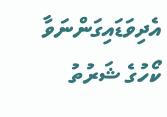އެދިވަޑައިގަންނަވާ ކޯހުގެ ޝަރުތު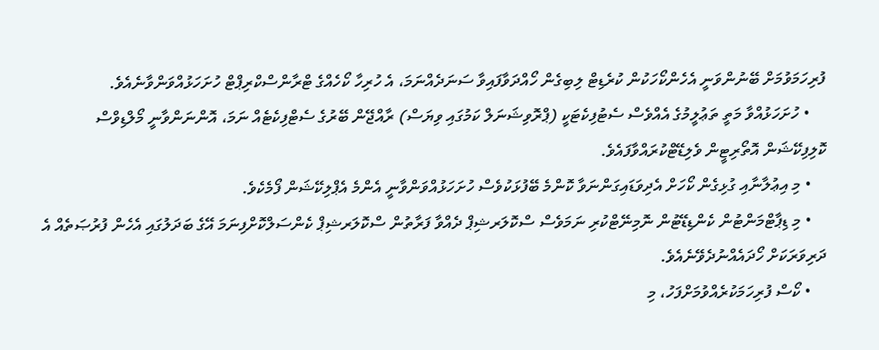ފުރިހަމަވުމަށް ބޭނުންވަނީ އެހެންކޯހަކުން ކުރެޑިޓް ލިބިގެން ހޯއްދަވާފައިވާ ސަނަދެއްނަމަ، އެ ހުރިހާ ކޯހެއްގެ ޓްރާންސްކްރިޕްޓް ހުށަހަޅުއްވަންވާނެއެވެ.
    • ހުށަހަޅުއްވާ މަތީ ތަޢުލީމުގެ އެއްވެސް ސެޓުފިކެޓަކީ (ޕްރޮވިޝަނަލް ކަމުގައި ވިޔަސް) ރާއްޖޭން ބޭރުގެ ސެޓްފިކެޓެއް ނަމަ، އޮންނަންވާނީ މޯލްޑިވްސް ކޮލިފިކޭޝަން އޮތޯރިޓީން ވެލިޑޭޓްކުރައްވާފައެވެ.
    • މި އިޢުލާނާއި ގުޅިގެން ކޯހަށް އެދިވަޑައިގަންނަވާ ކޮންމެ ބޭފުޅަކުވެސް ހުށަހަޅުއްވަންވާނީ އެންމެ އެޕްލިކޭޝަން ފޯމެކެވެ.
    • މި ޑިޕާޓްމަންޓުން ކެންޑިޑޭޓުން ނޮމިނޭޓްކުރި ނަމަވެސް ސްކޮލަރޝިޕް ދެއްވާ ފަރާތުން ސްކޮލަރޝިޕް ކެންސަލްކޮށްފިނަމަ އޭގެ ބަދަލުގައި އެހެން ފުރުޞަތެއް އެ ދަރިވަރަކަށް ހޯދައެއްނުދެވޭނެއެވެ.
    • ކޯސް ފުރިހަމަކުރެއްވުމަށްފަހު، މި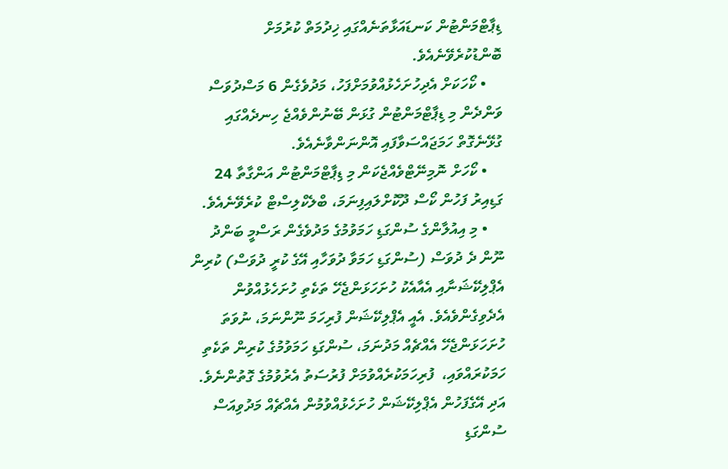ޑިޕާޓްމަންޓުން ކަނޑައަޅާތަނެއްގައި ޚިދުމަތް ކުރުމަށް ބޮންޑުކުރެވޭނެއެވެ.
    • ކޯހަކަށް އެދިހުށަހެޅުއްވުމަށްފަހު، މަދުވެގެން 6 މަސްދުވަސް ވަންދެން މި ޑިޕާޓްމަންޓުން ގުޅަން ބޭނުންވެއްޖެ ހިނދެއްގައި ގުޅޭނެގޮތް ހަމަޖައްސަވާފައި އޮންނަންވާނެއެވެ.
    • ކޯހަށް ނޮމިނޭޓްވެއްޖެކަން މި ޑިޕާޓްމަންޓުން އަންގާތާ 24 ގަޑިއިރު ފަހުން ކޯސް ދޫކޮށްލައިފިނަމަ، ބްލެކްލިސްޓް ކުރެވޭނެއެވެ.
    • މި އިއުލާންގެ ސުންގަޑި ހަމަވުމުގެ މަދުވެގެން ރަސްމީ ބަންދު ނޫން ދެ ދުވަސް (ސުންގަޑި ހަމަވާ ދުވަހާއި އޭގެ ކުރީ ދުވަސް) ކުރިން އެޕްލިކޭޝަނާއި އެއާއެކު ހުށަހަޅަންޖެހޭ ތަކެތި ހުށަހެޅުއްވުން އެދެވިގެންވެއެވެ. އެއީ އެޕްލިކޭޝަން ފުރިހަމަ ނޫންނަމަ، ނުވަތަ ހުށަހަޅަންޖެހޭ އެއްޗެއް މަދުނަމަ، ސުންގަޑި ހަމަވުމުގެ ކުރިން ތަކެތި ހަމަކުރައްވައި،  ފުރިހަމަކުރެއްވުމަށް ފުރުސަތު އެރުވުމުގެ ގޮތުންނެވެ. އަދި އޭގެފަހުން އެޕްލިކޭޝަން ހުށަހެޅުއްވުމުން އެއްޗެއް މަދުވިއަސް ސުންގަޑި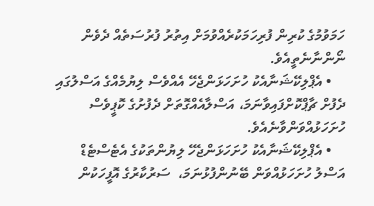ހަމަވުމުގެ ކުރިން ފުރިހަމަކުރެއްވުމަށް އިތުރު ފުރުސަތެއް ދެވެން ނޯންނާނެތީއެވެ.
    • އެޕްލިކޭޝަނާއެކު ހުށަހަޅަންޖެހޭ އެއްވެސް ލިޔުމެއްގެ އަސްލުގައި ދެފުށް ޗާޕްކޮށްފައިވާނަމަ، އަސްލާއެއްގޮތަށް ދެފުށުގެ ކޮޕީވެސް ހުށަހަޅުއްވަންވާނެއެވެ.
    • އެޕްލިކޭޝަނާއެކު ހުށަހަޅަންޖެހޭ ލިޔުންތަކުގެ އެޓެސްޓެޑް އަސްލު ހުށަހަޅުއްވަން ބޭނުންފުޅުނަމަ،  ސަރުކާރުގެ އޮފީހަކުން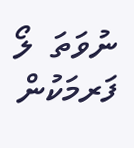ނުވަތަ  ލޯ ފަރމަކުން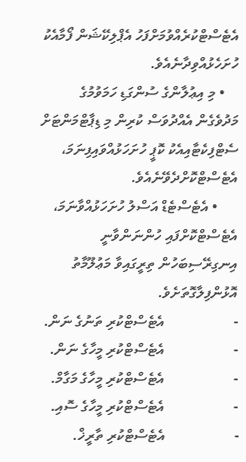އެޓެސްޓްކުރެއްވުމަށްފަހު އެޕްލިކޭޝަން ފޯމާއެކު ހުށަހެޅުއްވިދާނެއެވެ.
    • މި އިޢުލާންގެ ސުންގަޑި ހަމަވުމުގެ މަދުވެގެން އެއްދުވަސް ކުރިން މި ޑިޕާޓްމަންޓަށް ސެޓްފިކެޓާއިއެކު ކޮޕީ ހުށަހަޅުއްވައިފިނަމަ، އެޓެސްޓްކޮށްދެވޭނެއެވެ.
      • އެޓެސްޓެޑް އަސްލު ހުށަހަޅުއްވާނަމަ، އެޓެސްޓްކޮށްފައި ހުންނަންވާނީ އިނގިރޭސިބަހުން ތިރީގައިވާ މަޢުލޫމާތު އޮޅުންފިލާގޮތަށެވެ.
-                   އެޓެސްޓްކުރި ތަނުގެ ނަން.
-                   އެޓެސްޓްކުރި މީހާގެ ނަން.
-                   އެޓެސްޓްކުރި މީހާގެ މަގާމް.
-                   އެޓެސްޓްކުރި މީހާގެ ސޮއި.
-                   އެޓެސްޓްކުރި ތާރީޚް.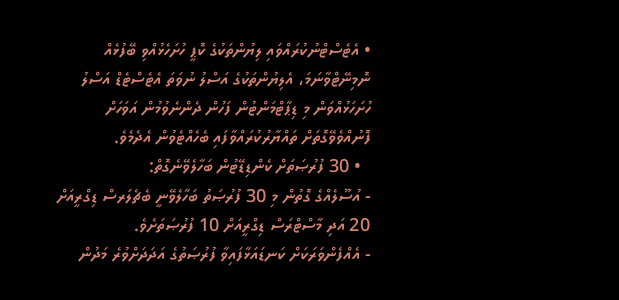• އެޓެސްޓްނުކުރައްވައި ލިޔުންތަކުގެ ކޮޕީ ހުށަހެޅުއްވި ބޭފުޅެއް ނޮމިނޭޓްވާނަމަ، އެލިޔުންތަކުގެ އަސްލު ނުވަތަ އެޓެސްޓެޑް އަސްލު ހުށަހަޅުއްވަން މި ޑިޕާޓްމަންޓުން ފަހުން ދެންނެވުމުން އަވަހަށް ފޮނުއްވެވޭގޮތަށް ތައްޔާރުކުރައްވާފައި ބެހެއްޓެވުން އެދެމެވެ.
  • 30 ފުރުޞަތަށް ކެންޑިޑޭޓުން ބަހާލެވޭނެގޮތް:
- އުސޫލެއްގެ ގޮތުން މި 30 ފުރުޞަތު ބަހާލެވޭނީ ބެޗެލަރސް ޑިގްރީއަށް 20 އަދި މާސްޓްރަސް ޑިގްރީއަށް 10 ފުރުޞަތަށެވެ.
- އެއްފެންވަރަކަށް ކަނޑައަޅާފައިވާ ފުރުޞަތުގެ އަދަދަށްވުރެ މަދުން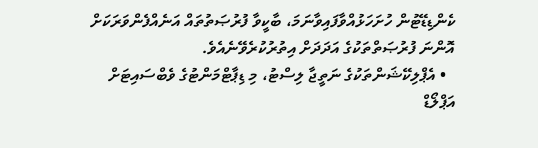ކެންޑިޑޭޓުން ހުށަހަޅުއްވާފައިވާނަމަ، ބާކީވާ ފުރުޞަތުތައް އަނެއްފެންވަރަކަށް އޮންނަ ފުރުޞަތްތަކުގެ އަދަދަށް އިތުރުކުރެވޭނެއެވެ.
  • އެޕްލިކޭޝަންތަކުގެ ނަތީޖާ ލިސްޓު، މި ޑިޕާޓްމަންޓުގެ ވެބްސައިޓަށް އަޕްލޯޑް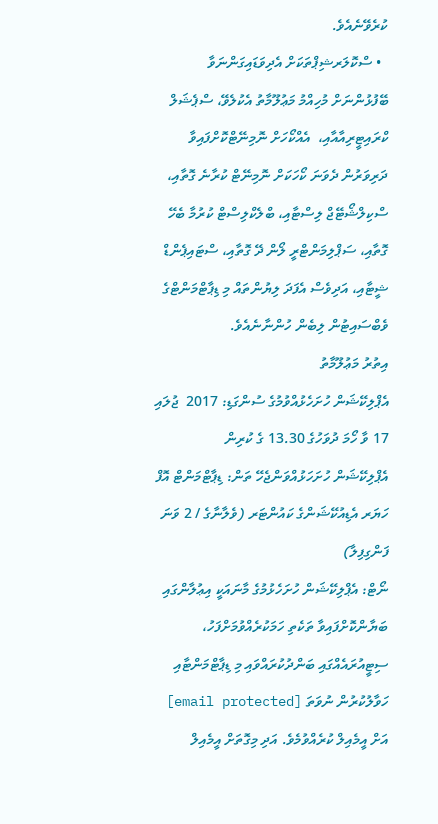ކުރެވޭނެއެވެ.
  • ސްކޮލަރޝިޕްތަކަށް އެދިވަޑައިގަންނަވާ ބޭފުޅުންނަށް މުހިއްމު މަޢުލޫމާތު އެކުލެވޭ، ސްޕެޝަލް ކްރައިޓީރިއާއާއި،  އެއްކޯހަށް ނޮމިނޭޓްކޮށްފައިވާ ދަރިވަރުން ދެވަނަ ކޯހަކަށް ނޮމިނޭޓް ކުރާނެ ގޮތާއި، ސްކިލްޝޯޓޭޖް ލިސްޓާއި، ބްލެކްލިސްޓް ކުރުމާ ބެހޭ ގޮތާއި، ސަޕްލިމަންޓްރީ ލޯން ދޭ ގޮތާއި، ސްޓައިޕެންޑް ޝީޓާއި، އަދިވެސް އެފަދަ ލިޔުންތައް މި ޑިޕާޓްމަންޓްގެ ވެބްސައިޓުން ލިބެން ހުންނާނެއެވެ.
އިތުރު މަޢުލޫމާތު
އެޕްލިކޭޝަން ހުށަހެޅުއްވުމުގެ ސުންގަޑި: 2017  ޖުލައި 17 ވާ ހޯމަ ދުވަހުގެ 13.30 ގެ ކުރިން
އެޕްލިކޭޝަން ހުށަހަޅުއްވަންޖެހޭ ތަން: ޑިޕާޓްމަންޓް އޮފް ހަޔަރ އެޑިއުކޭޝަންގެ ކައުންޓަރ (ވެލާނާގެ / 2 ވަނަ ފަންގިފިލާ)
ނޯޓް: އެޕްލިކޭޝަން ހުށަހެޅުމުގެ މާނައަކީ އިޢުލާންގައި ބަޔާންކޮށްފައިވާ ތަކެތި ހަމަކުރެއްވުމަށްފަހު، ސިޓީއުރައެއްގައި ބަންދުކުރައްވައި މި ޑިޕާޓްމަންޓާއި ހަވާލުކުރުން ނުވަތަ [email protected] އަށް އީމެއިލް ކުރެއްވުމެވެ. އަދި މިގޮތަށް އީމެއިލް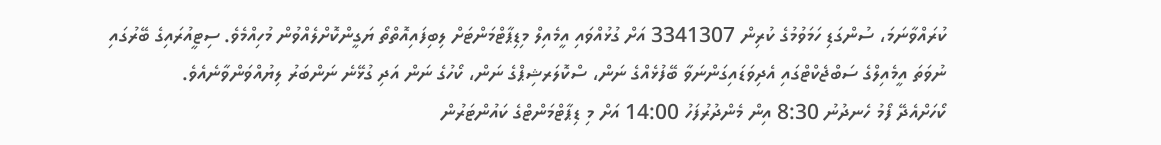ކުރައްވާނަމަ، ސުންގަޑި ހަމަވުމުގެ ކުރިން 3341307 އަށް ގުޅުއްވައި އީމެއިލް މިޑިޕާޓްމަންޓަށް ލިބިފައިއޮތްތޯ ޔަގީންކޮށްލެއްވުން މުހިއްމެވެ. ސިޓީއުރައިގެ ބޭރުގައި ނުވަތަ އީމެއިލްގެ ސަބްޖެކްޓްގައި އެދިވަޑައިގަންނަވާ ބޭފުޅެއްގެ ނަން، ސްކޮލަރޝިޕްގެ ނަން، ކޯހުގެ ނަން އަދި ގުޅޭނެ ނަންބަރު ލިޔުއްވަންވާނެއެވެ.
ކޯހަށްއެދޭ ފޯމު ހެނދުނު 8:30 އިން މެންދުރުފަހު 14:00 އަށް މި ޑިޕާޓްމަންޓްގެ ކައުންޓަރުން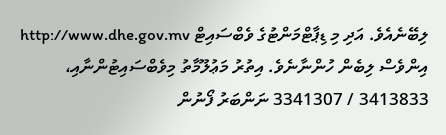ލިބޭނެއެވެ. އަދި މި ޑިޕާޓްމަންޓުގެ ވެބްސައިޓް http://www.dhe.gov.mv އިންވެސް ލިބެން ހުންނާނެވެ. އިތުރު މަޢުލޫމާތު މިވެބްސައިޓުންނާއި، 3413833 / 3341307 ނަންބަރު ފޯނުން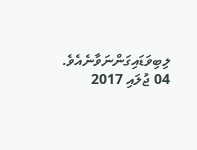ލިބިވަޑައިގަންނަވާނެއެވެ.
04 ޖުލައި 2017